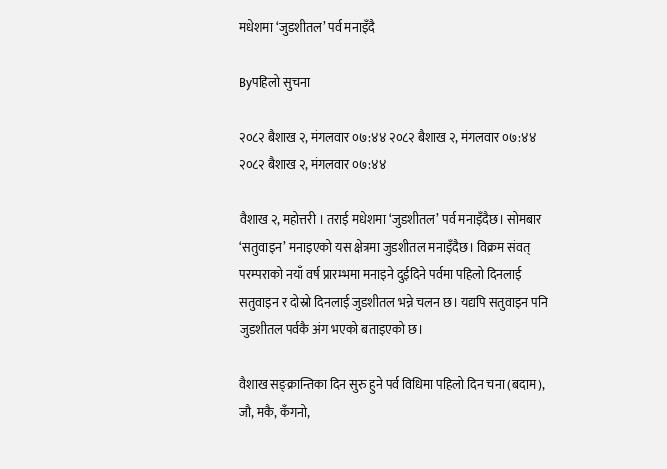मधेशमा ‘जुडशीतल’ पर्व मनाइँदै

Byपहिलो सुचना

२०८२ बैशाख २, मंगलवार ०७:४४ २०८२ बैशाख २, मंगलवार ०७:४४ २०८२ बैशाख २, मंगलवार ०७:४४

वैशाख २, महोत्तरी । तराई मधेशमा ‘जुडशीतल’ पर्व मनाइँदैछ। सोमबार ‘सतुवाइन’ मनाइएको यस क्षेत्रमा जुडशीतल मनाइँदैछ। विक्रम संवत् परम्पराको नयाँ वर्ष प्रारम्भमा मनाइने दुईदिने पर्वमा पहिलो दिनलाई सतुवाइन र दोस्रो दिनलाई जुडशीतल भन्ने चलन छ। यद्यपि सतुवाइन पनि जुडशीतल पर्वकै अंग भएको बताइएको छ।

वैशाख सङ्क्रान्तिका दिन सुरु हुने पर्व विधिमा पहिलो दिन चना (बदाम), जौ, मकै, कँगनो,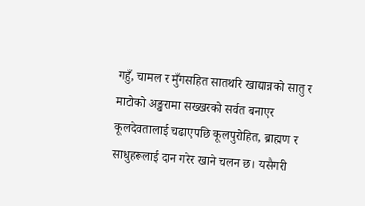गहुँ, चामल र मुँगसहित सातथरि खाद्यान्नको सातु र माटोको अङ्खरामा सख्खरको सर्वत बनाएर कूलदेवतालाई चढाएपछि कूलपुरोहित, ब्राह्मण र साधुहरूलाई दान गरेर खाने चलन छ। यसैगरी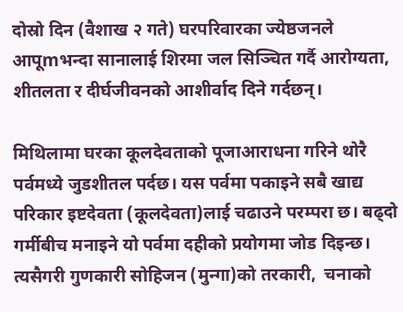दोस्रो दिन (वैशाख २ गते) घरपरिवारका ज्येष्ठजनले आपूmभन्दा सानालाई शिरमा जल सिञ्चित गर्दै आरोग्यता, शीतलता र दीर्घजीवनको आशीर्वाद दिने गर्दछन्।

मिथिलामा घरका कूलदेवताको पूजाआराधना गरिने थोरै पर्वमध्ये जुडशीतल पर्दछ। यस पर्वमा पकाइने सबै खाद्य परिकार इष्टदेवता (कूलदेवता)लाई चढाउने परम्परा छ। बढ्दो गर्मीबीच मनाइने यो पर्वमा दहीको प्रयोगमा जोड दिइन्छ। त्यसैगरी गुणकारी सोहिजन (मुन्गा)को तरकारी,  चनाको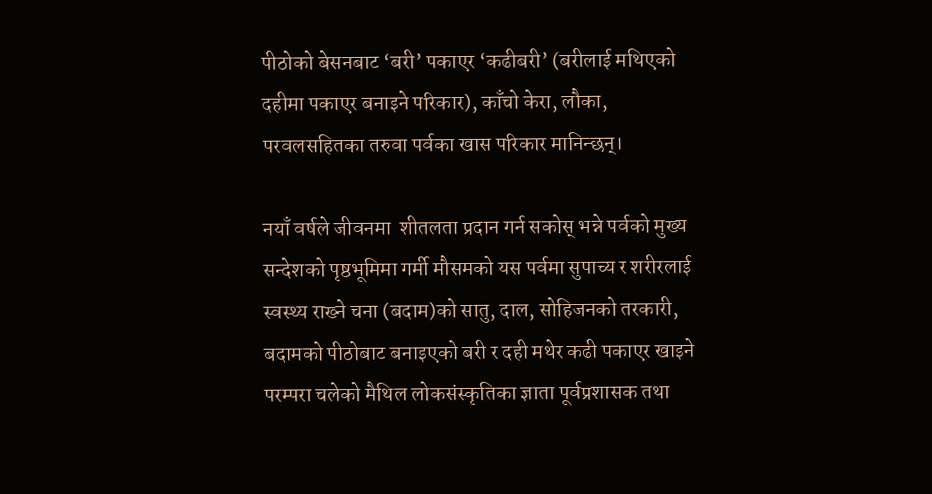पीठोको बेसनबाट ‘बरी’ पकाएर ‘कढीबरी’ (बरीलाई मथिएको दहीमा पकाएर बनाइने परिकार), काँचो केरा, लौका, परवलसहितका तरुवा पर्वका खास परिकार मानिन्छन्।

नयाँ वर्षले जीवनमा  शीतलता प्रदान गर्न सकोस् भन्ने पर्वको मुख्य सन्देशको पृष्ठभूमिमा गर्मी मौसमको यस पर्वमा सुपाच्य र शरीरलाई स्वस्थ्य राख्ने चना (बदाम)को सातु, दाल, सोहिजनको तरकारी, बदामको पीठोबाट बनाइएको बरी र दही मथेर कढी पकाएर खाइने परम्परा चलेको मैथिल लोकसंस्कृतिका ज्ञाता पूर्वप्रशासक तथा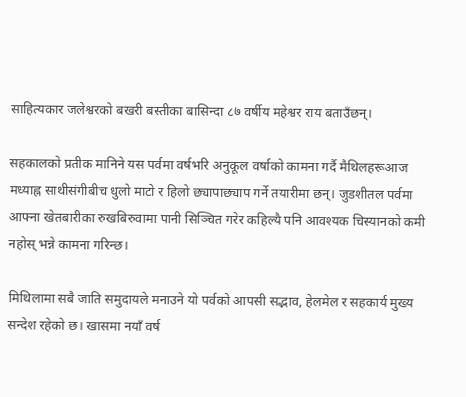साहित्यकार जलेश्वरको बखरी बस्तीका बासिन्दा ८७ वर्षीय महेश्वर राय बताउँछन्।

सहकालको प्रतीक मानिने यस पर्वमा वर्षभरि अनुकूल वर्षाको कामना गर्दै मैथिलहरूआज मध्याह्न साथीसंगीबीच धुलो माटो र हिलो छ्यापाछ्याप गर्ने तयारीमा छन्। जुडशीतल पर्वमा आफ्ना खेतबारीका रुखबिरुवामा पानी सिञ्चित गरेर कहिल्यै पनि आवश्यक चिस्यानको कमी नहोस् भन्ने कामना गरिन्छ।

मिथिलामा सबै जाति समुदायले मनाउने यो पर्वको आपसी सद्भाव, हेलमेल र सहकार्य मुख्य सन्देश रहेको छ। खासमा नयाँ वर्ष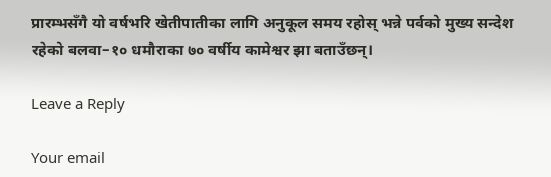प्रारम्भसँगै यो वर्षभरि खेतीपातीका लागि अनुकूल समय रहोस् भन्ने पर्वको मुख्य सन्देश रहेको बलवा–१० धमौराका ७० वर्षीय कामेश्वर झा बताउँछन्।

Leave a Reply

Your email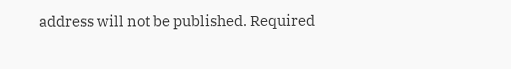address will not be published. Required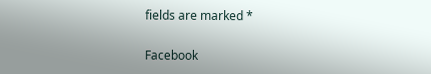fields are marked *

Facebook